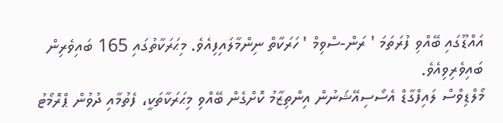އައްޑޫގައި ބޭއްވި ފުރަތަމަ ' ރަން-ސްވިމް ' ހަރަކާތް ނިންމާލައިފިއެވެ. މިޙަރަކާތުގައި 165 ބައިވެރިން ބައިވެރިވިއެވެ.
މޯލްޑިވްސް ލައިފްގާޑް އެސޯސިއޭޝަނުން އިންތިޒާމު ކޮށްގެން ބޭއްވި މިޙަރަކާތަކީ، ފެތުމާއި ދުވުން ޕްރޮމޯޓު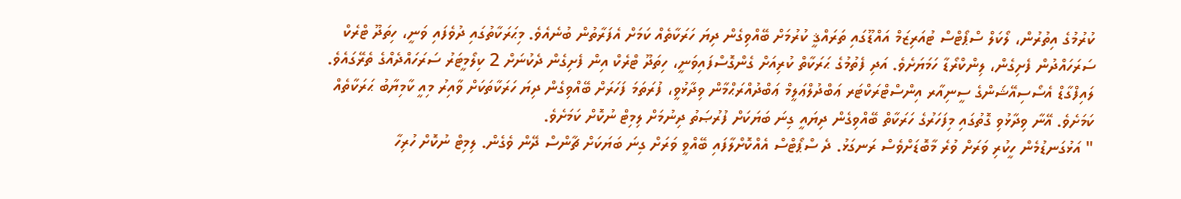ކުރުމުގެ އިތުރުން، ލޯކަލް ސްޕޯޓްސް ޓުއަރިޒަމް އައްޑޫގައި ތަރައްޤީ ކުރުމަށް ބޭއްވިގެން ދިޔަ ހަރަކާތެއް ކަމަށް އެފަރާތުން ބުނެއެވެ. މިޙަރަކާތުގައި ދުވެފައި ވަނީ، ހިތަދޫ ޓްރެކް ސަރަހައްދުން ފެށިގެން، ލިންކްރޯޑާ ހަމަޔަށެވެ. އަދި ފެތުމުގެ ޙަރަކާތް ކުރިއަށް ގެންގޮސްފައިވަނީ، ހިތަދޫ ޓްރެކް އިން ފެށިގެން ދެކުނަށް 2 ކިލޯމީޓަރު ސަރަހައްދެއްގެ ތެރޭގައެވެ.
ލައިފްގާޑް އެސޯސިއޭޝަންގެ ސީނިއާރ އިންސްޓްރަކްޓަރ ޢަބްދުލްޢަލީމް ޢަބްދުއްރަޙްމާން ވިދާޅުވީ، ފުރަތަމަ ފަހަރަށް ބޭއްވިގެން ދިޔަ ހަރަކާތަކަށް ވާއިރު މިއީ ކާމިޔާބު ޙަރަކާތެއް ކަމަށެވެ. އޭނާ ވިދާޅުވި ގޮތުގައި މިފަހަރުގެ ހަރަކާތް ބޭއްވިގެން ދިޔައީ ގިނަ ބަޔަކަށް ފުރުޞަތު ދިނުމަށް ލިމިޓް ނުކޮށް ކަމަށެވެ.
" އަޅުގަނޑުމެން ހީކުރި ވަރަށް ވުރެ މާބޮޑަށްވެސް ރަނގަޅު. ދެ ސްޕޯޓްސް އެއްކޮށްލާފައި ބޭއްވީ ވަރަށް ގިނަ ބަޔަކަށް ޗާންސް ދޭން ވެގެން. ލިމިޓް ނުކޮށް ހުރިހާ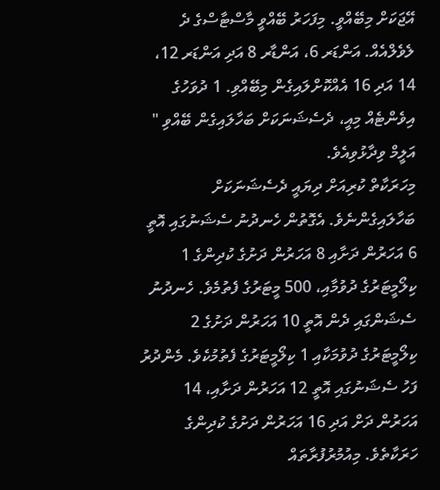އޭޖަކަށް މިބޭއްވީ. މިފަހަރު ބޭއްވީ މާސްޓާސްގެ ދެ ލެވެލްއެއް. އަންޑަރ 6، އަންޑާރ 8 އަދި އަންޑަރ 12، 14 އަދި 16 އެއްކޮށްލައިގެން މިބޭއްވި. 1 ދުވަހުގެ އިވެންޓެއް މިއީ، ދެސެޝަނަކަށް ބަހާލައިގެން ބޭއްވި " އަލީމް ވިދާޅުވިއެވެ.
މިހަރަކާތް ކުރިއަށް ދިޔައީ ދެސެޝަނަކަށް ބަހާލައިގެންނެވެ. އެގޮތުން ހެނދުނު ސެޝަނުގައި އޮތީ 6 އަހަރުން ދަށާއި 8 އަހަރުން ދަށުގެ ކުދިންގެ 1 ކިލޯމީޓަރުގެ ދުވުމާއި، 500 މީޓަރުގެ ފެތުމެވެ. ހެނދުނު ސެޝަންގައި ދެން އޮތީ 10 އަހަރުން ދަށުގެ 2 ކިލޯމީޓަރުގެ ދުވުމަކާއި 1 ކިލޯމީޓަރުގެ ފެތުމުކެވެ. މެންދުރު ފަހު ސެޝަނުގައި އޮތީ 12 އަހަރުން ދަށާއި، 14 އަހަރުން ދަށް އަދި 16 އަހަރުން ދަށުގެ ކުދިންގެ ހަރަކާތެވެ. މިއުމުރުފުރާތައް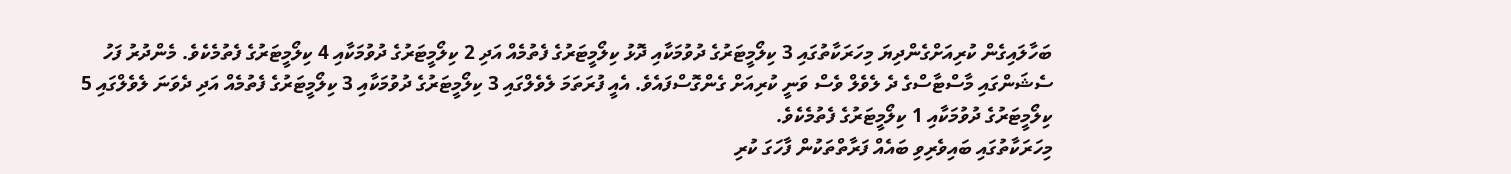ބަހާލައިގެން ކުރިއަށްގެންދިޔަ މިހަރަކާތުގައި 3 ކިލޯމީޓަރުގެ ދުވުމަކާއި ދޮޅު ކިލޯމީޓަރުގެ ފެތުމެއް އަދި 2 ކިލޯމީޓަރުގެ ދުވުމަކާއި 4 ކިލޯމީޓަރުގެ ފެތުމެކެވެ. މެންދުރު ފަހު ސެޝަންގައި މާސްޓާސްގެ ދެ ލެވެލް ވެސް ވަނީ ކުރިއަށް ގެންގޮސްފައެވެ. އެއީ ފުރަތަމަ ލެވެލްގައި 3 ކިލޯމީޓަރުގެ ދުވުމަކާއި 3 ކިލޯމީޓަރުގެ ފެތުމެއް އަދި ދެވަނަ ލެވެލްގައި 5 ކިލޯމީޓަރުގެ ދުވުމަކާއި 1 ކިލޯމީޓަރުގެ ފެތުމެކެވެ.
މިހަރަކާތުގައި ބައިވެރިވި ބައެއް ފަރާތްތަކުން ފާހަގަ ކުރި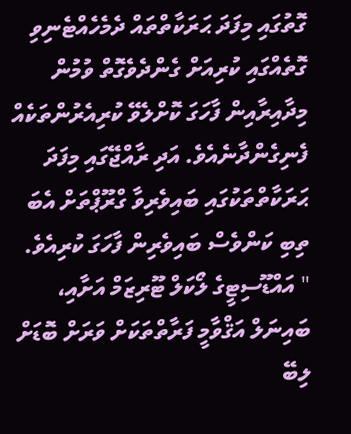ގޮތުގައި މިފަދަ ޙަރަކާތްތައް ދެމެހެއްޓެނިވި ގޮތެއްގައި ކުރިއަށް ގެންދެވެގޮތް ވުމުން މިދާއިރާއިން ފާހަގަ ކޮށްލެވޭ ކުރިއެރުންތަކެއް ފެނިގެންދާނެއެވެ. އަދި ރާއްޖޭގައި މިފަދަ ޙަރަކާތްތަކުގައި ބައިވެރިވާ ގްރޫޕްތަށް އެބަ ތިބި ކަންވެސް ބައިވެރިން ފާހަގަ ކުރިއެވެ.
" އައްޑޫސިޓީގެ ލޯކަލް ޓޫރިޒަމް އަށާއި، ބައިނަލް އަޤްވާމީ ފަރާތްތަކަށް ވަރަށް ބޮޑަށް ލިބޭ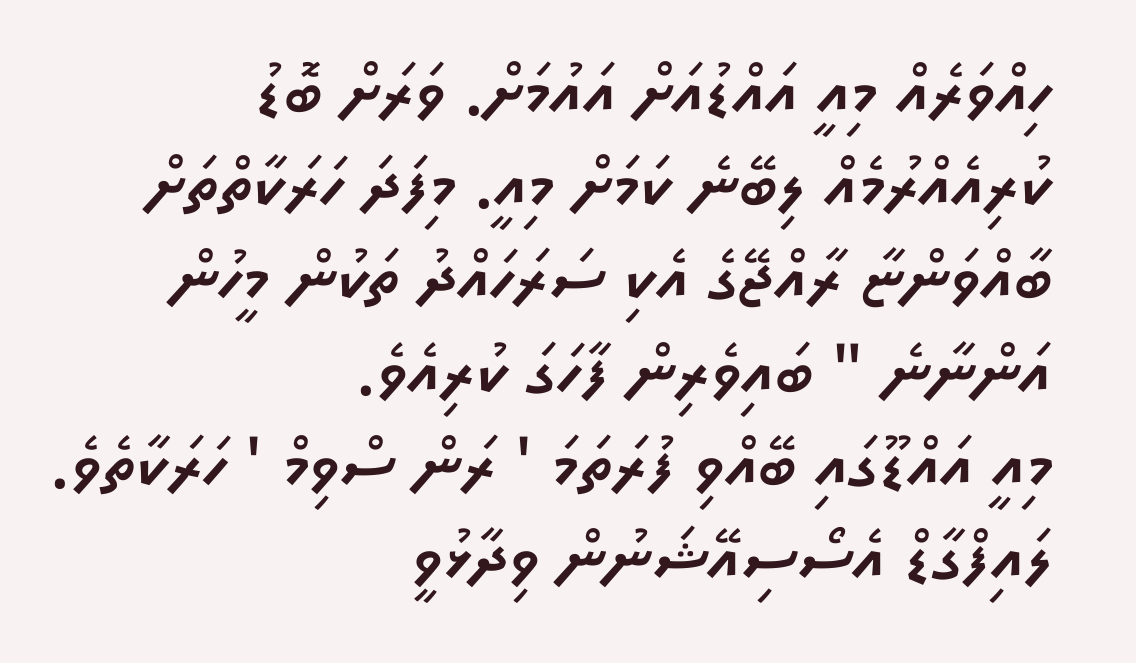ހިއްވަރެއް މިއީ އައްޑުއަށް އައުމަށް. ވަރަށް ބޮޑު ކުރިއެއްރުމެއް ލިބޭނެ ކަމަށް މިއީ. މިފަދަ ހަރަކާތްތަށް ބާއްވަންޏާ ރާއްޖޭގެ އެކި ސަރަހައްދު ތަކުން މީހުން އަންނާނެ " ބައިވެރިން ފާހަގަ ކުރިއެވެ.
މިއީ އައްޑޫގައި ބޭއްވި ފުރަތަމަ ' ރަން ސްވިމް ' ހަރަކާތެވެ. ލައިފްގާޑް އެސޯސިއޭޝަނުން ވިދާޅުވީ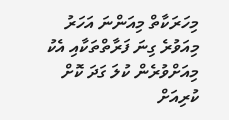މިހަރަކާތް މިއަންނަ އަހަރު މިއަވުރެ ގިނަ ފަރާތްތަކާއި އެކު މިއަށްވުރެން ކުލަ ގަދަ ކޮށް ކުރިއަށް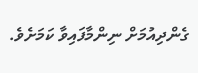ގެންދިއުމަށް ނިންމާފައިވާ ކަމަށެވެ.